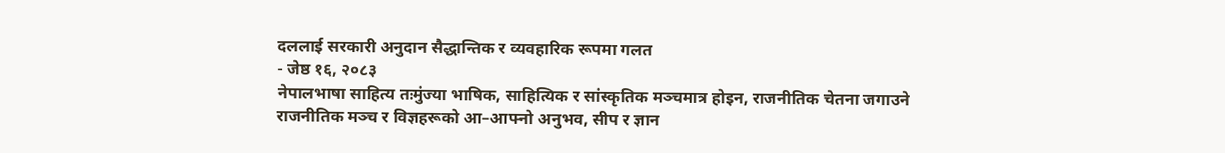दललाई सरकारी अनुदान सैद्धान्तिक र व्यवहारिक रूपमा गलत
- जेष्ठ १६, २०८३
नेपालभाषा साहित्य तःमुंज्या भाषिक, साहित्यिक र सांस्कृतिक मञ्चमात्र होइन, राजनीतिक चेतना जगाउने राजनीतिक मञ्च र विज्ञहरूको आ–आफ्नो अनुभव, सीप र ज्ञान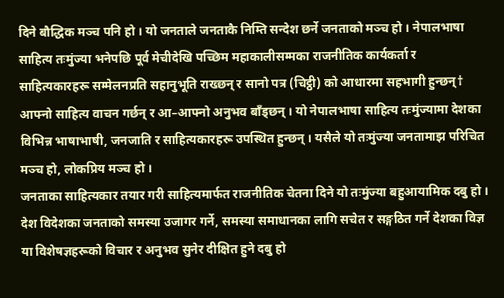दिने बौद्धिक मञ्च पनि हो । यो जनताले जनताकै निम्ति सन्देश छर्ने जनताको मञ्च हो । नेपालभाषा साहित्य तःमुंज्या भनेपछि पूर्व मेचीदेखि पच्छिम महाकालीसम्मका राजनीतिक कार्यकर्ता र साहित्यकारहरू सम्मेलनप्रति सहानुभूति राख्छन् र सानो पत्र (चिट्ठी) को आधारमा सहभागी हुन्छन्† आफ्नो साहित्य वाचन गर्छन् र आ–आफ्नो अनुभव बाँड्छन् । यो नेपालभाषा साहित्य तःमुंज्यामा देशका विभिन्न भाषाभाषी, जनजाति र साहित्यकारहरू उपस्थित हुन्छन् । यसैले यो तःमुंज्या जनतामाझ परिचित मञ्च हो, लोकप्रिय मञ्च हो ।
जनताका साहित्यकार तयार गरी साहित्यमार्फत राजनीतिक चेतना दिने यो तःमुंज्या बहुआयामिक दबु हो । देश विदेशका जनताको समस्या उजागर गर्ने, समस्या समाधानका लागि सचेत र सङ्गठित गर्ने देशका विज्ञ या विशेषज्ञहरूको विचार र अनुभव सुनेर दीक्षित हुने दबु हो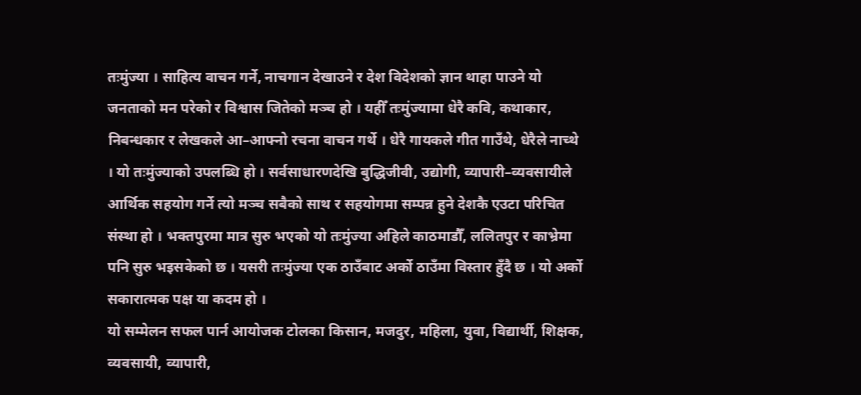तःमुंज्या । साहित्य वाचन गर्ने, नाचगान देखाउने र देश विदेशको ज्ञान थाहा पाउने यो जनताको मन परेको र विश्वास जितेको मञ्च हो । यहीँ तःमुंज्यामा धेरै कवि, कथाकार, निबन्धकार र लेखकले आ–आफ्नो रचना वाचन गर्थे । धेरै गायकले गीत गाउँथे, धेरैले नाच्थे । यो तःमुंज्याको उपलब्धि हो । सर्वसाधारणदेखि बुद्धिजीवी, उद्योगी, व्यापारी–व्यवसायीले आर्थिक सहयोग गर्ने त्यो मञ्च सबैको साथ र सहयोगमा सम्पन्न हुने देशकै एउटा परिचित संस्था हो । भक्तपुरमा मात्र सुरु भएको यो तःमुंज्या अहिले काठमाडौँ, ललितपुर र काभ्रेमा पनि सुरु भइसकेको छ । यसरी तःमुंज्या एक ठाउँबाट अर्को ठाउँमा विस्तार हुँदै छ । यो अर्को सकारात्मक पक्ष या कदम हो ।
यो सम्मेलन सफल पार्न आयोजक टोलका किसान, मजदुर, महिला, युवा, विद्यार्थी, शिक्षक, व्यवसायी, व्यापारी,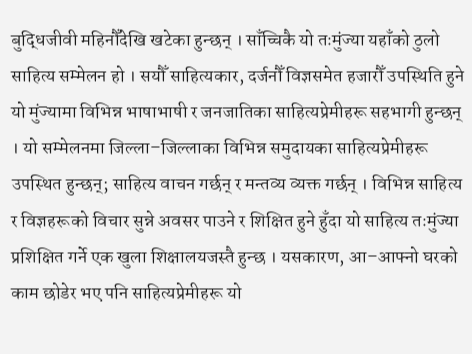बुद्धिजीवी महिनौँदेखि खटेका हुन्छन् । साँच्चिकै यो तःमुंज्या यहाँको ठुलो साहित्य सम्मेलन हो । सयौँ साहित्यकार, दर्जनौँ विज्ञसमेत हजारौँ उपस्थिति हुने यो मुंज्यामा विभिन्न भाषाभाषी र जनजातिका साहित्यप्रेमीहरू सहभागी हुन्छन् । यो सम्मेलनमा जिल्ला–जिल्लाका विभिन्न समुदायका साहित्यप्रेमीहरू उपस्थित हुन्छन्; साहित्य वाचन गर्छन् र मन्तव्य व्यक्त गर्छन् । विभिन्न साहित्य र विज्ञहरूको विचार सुन्ने अवसर पाउने र शिक्षित हुने हुँदा यो साहित्य तःमुंज्या प्रशिक्षित गर्ने एक खुला शिक्षालयजस्तै हुन्छ । यसकारण, आ–आफ्नो घरको काम छोडेर भए पनि साहित्यप्रेमीहरू यो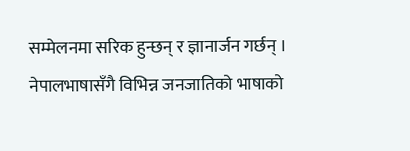सम्मेलनमा सरिक हुन्छन् र ज्ञानार्जन गर्छन् ।
नेपालभाषासँगै विभिन्न जनजातिको भाषाको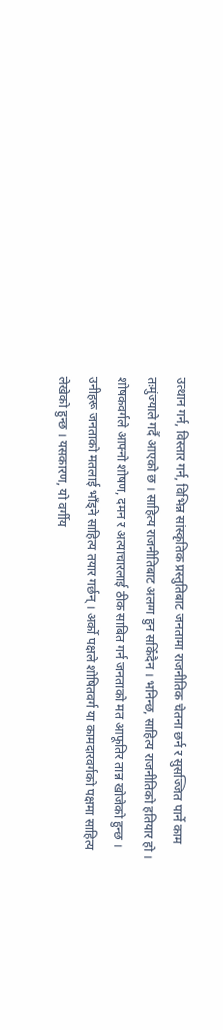उत्थान गर्न, विस्तार गर्न, विभिन्न सांस्कृतिक प्रस्तुतिबाट जनतामा राजनीतिक चेतना छर्न र सुसज्जित पार्ने काम तःमुंज्याले गर्दै आएको छ । साहित्य राजनीतिबाट अलग्ग हुन सकिँदैन । भनिन्छ, साहित्य राजनीतिको हतियार हो । शोषकवर्गले आफ्नो शोषण, दमन र अत्याचारलाई ठीक साबित गर्न जनताको मत आफूतिर तान्न खोजेको हुन्छ । उनीहरू जनताको मतलाई भाँड्ने साहित्य तयार गर्छन् । अर्को पक्षले शोषितवर्ग या कामदारवर्गको पक्षमा साहित्य लेखेको हुन्छ । यसकारण, यो वर्गीय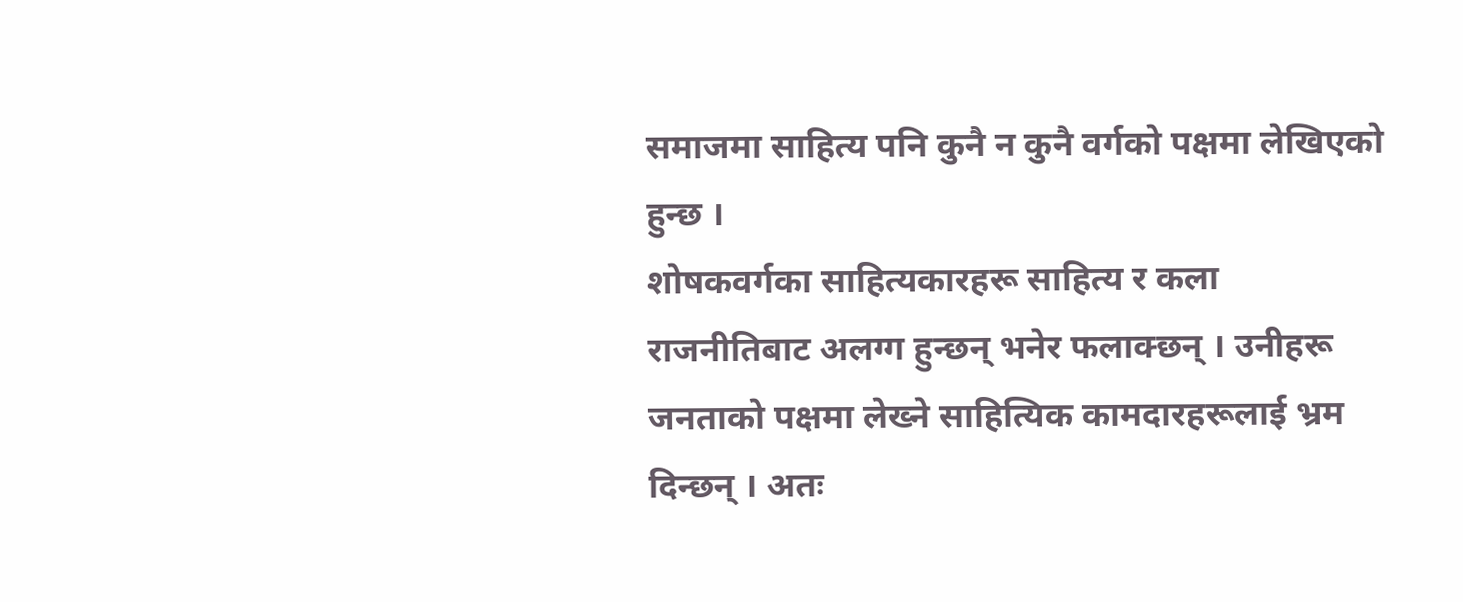समाजमा साहित्य पनि कुनै न कुनै वर्गको पक्षमा लेखिएको हुन्छ ।
शोषकवर्गका साहित्यकारहरू साहित्य र कला राजनीतिबाट अलग्ग हुन्छन् भनेर फलाक्छन् । उनीहरू जनताको पक्षमा लेख्ने साहित्यिक कामदारहरूलाई भ्रम दिन्छन् । अतः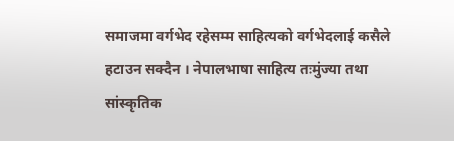समाजमा वर्गभेद रहेसम्म साहित्यको वर्गभेदलाई कसैले हटाउन सक्दैन । नेपालभाषा साहित्य तःमुंज्या तथा सांस्कृतिक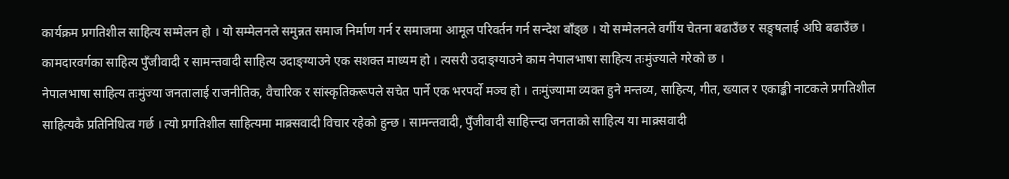कार्यक्रम प्रगतिशील साहित्य सम्मेलन हो । यो सम्मेलनले समुन्नत समाज निर्माण गर्न र समाजमा आमूल परिवर्तन गर्न सन्देश बाँड्छ । यो सम्मेलनले वर्गीय चेतना बढाउँछ र सङ्र्षलाई अघि बढाउँछ । कामदारवर्गका साहित्य पुँजीवादी र सामन्तवादी साहित्य उदाङ्ग्याउने एक सशक्त माध्यम हो । त्यसरी उदाङ्ग्याउने काम नेपालभाषा साहित्य तःमुंज्याले गरेको छ ।
नेपालभाषा साहित्य तःमुंज्या जनतालाई राजनीतिक, वैचारिक र सांस्कृतिकरूपले सचेत पार्ने एक भरपर्दो मञ्च हो । तःमुंज्यामा व्यक्त हुने मन्तव्य, साहित्य, गीत, ख्याल र एकाङ्की नाटकले प्रगतिशील साहित्यकै प्रतिनिधित्व गर्छ । त्यो प्रगतिशील साहित्यमा माक्र्सवादी विचार रहेको हुन्छ । सामन्तवादी, पुँजीवादी साहित्त्न्दा जनताको साहित्य या माक्र्सवादी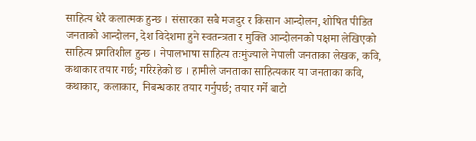साहित्य धेरै कलात्मक हुन्छ । संसारका सबै मजदुर र किसान आन्दोलन, शोषित पीडित जनताको आन्दोलन, देश विदेशमा हुने स्वतन्त्रता र मुक्ति आन्दोलनको पक्षमा लेखिएको साहित्य प्रगतिशील हुन्छ । नेपालभाषा साहित्य तःमुंज्याले नेपाली जनताका लेखक, कवि, कथाकार तयार गर्छ; गरिरहेको छ । हामीले जनताका साहित्यकार या जनताका कवि, कथाकार, कलाकार, निबन्धकार तयार गर्नुपर्छ; तयार गर्ने बाटो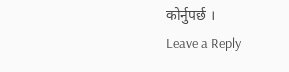कोर्नुपर्छ ।
Leave a Reply